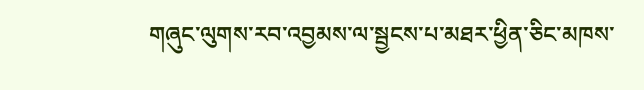གཞུང་ལུགས་རབ་འབྱམས་ལ་སྦྱངས་པ་མཐར་ཕྱིན་ཅིང་མཁས་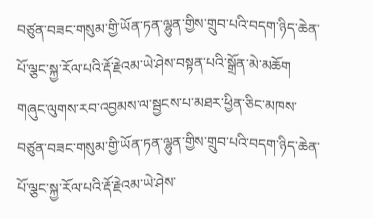བཙུན་བཟང་གསུམ་གྱི་ཡོན་ཏན་ལྷུན་གྱིས་གྲུབ་པའི་བདག་ཉིད་ཆེན་པོ་ལྕང་སྐྱ་རོལ་པའི་རྡོ་རྗེའམ་ཡེ་ཤེས་བསྟན་པའི་སྒྲོན་མེ་མཆོག
གཞུང་ལུགས་རབ་འབྱམས་ལ་སྦྱངས་པ་མཐར་ཕྱིན་ཅིང་མཁས་བཙུན་བཟང་གསུམ་གྱི་ཡོན་ཏན་ལྷུན་གྱིས་གྲུབ་པའི་བདག་ཉིད་ཆེན་པོ་ལྕང་སྐྱ་རོལ་པའི་རྡོ་རྗེའམ་ཡེ་ཤེས་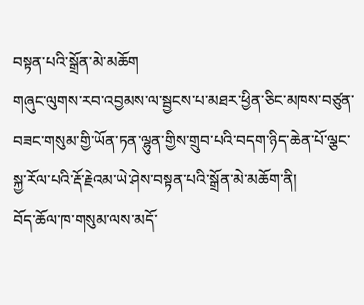བསྟན་པའི་སྒྲོན་མེ་མཆོག
གཞུང་ལུགས་རབ་འབྱམས་ལ་སྦྱངས་པ་མཐར་ཕྱིན་ཅིང་མཁས་བཙུན་བཟང་གསུམ་གྱི་ཡོན་ཏན་ལྷུན་གྱིས་གྲུབ་པའི་བདག་ཉིད་ཆེན་པོ་ལྕང་སྐྱ་རོལ་པའི་རྡོ་རྗེའམ་ཡེ་ཤེས་བསྟན་པའི་སྒྲོན་མེ་མཆོག་ནི།
བོད་ཆོལ་ཁ་གསུམ་ལས་མདོ་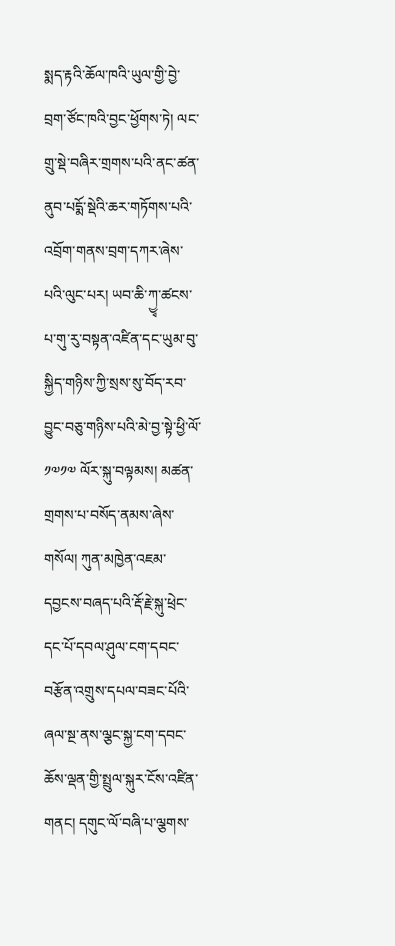སྨད་རྟའི་ཆོལ་ཁའི་ཡུལ་གྱི་བྱེ་བྲག་ཙོང་ཁའི་བྱང་ཕྱོགས་ཏེ། ལང་གྲུ་སྡེ་བཞིར་གྲགས་པའི་ནང་ཚན་ནུབ་པདྨོ་སྡེའི་ཆར་གཏོགས་པའི་འབྲོག་གནས་བྲག་དཀར་ཞེས་པའི་ལུང་པར། ཡབ་ཆི་ཀྱྭ་ཚངས་པ་གུ་རུ་བསྟན་འཛིན་དང་ཡུམ་བུ་སྐྱིད་གཉིས་ཀྱི་སྲས་སུ་བོད་རབ་བྱུང་བཅུ་གཉིས་པའི་མེ་བྱ་སྟེ་ཕྱི་ལོ་༡༧༡༧ ལོར་སྐུ་བལྟམས། མཚན་གྲགས་པ་བསོད་ནམས་ཞེས་གསོལ། ཀུན་མཁྱེན་འཇམ་དབྱངས་བཞད་པའི་རྡོ་རྗེ་སྐུ་ཕྲེང་དང་པོ་དབལ་ཤུལ་ངག་དབང་བརྩོན་འགྲུས་དཔལ་བཟང་པོའི་ཞལ་སྔ་ནས་ལྕང་སྐྱ་ངག་དབང་ཆོས་ལྡན་གྱི་སྤྲུལ་སྐུར་ངོས་འཛིན་གནང། དགུང་ལོ་བཞི་པ་ལྕགས་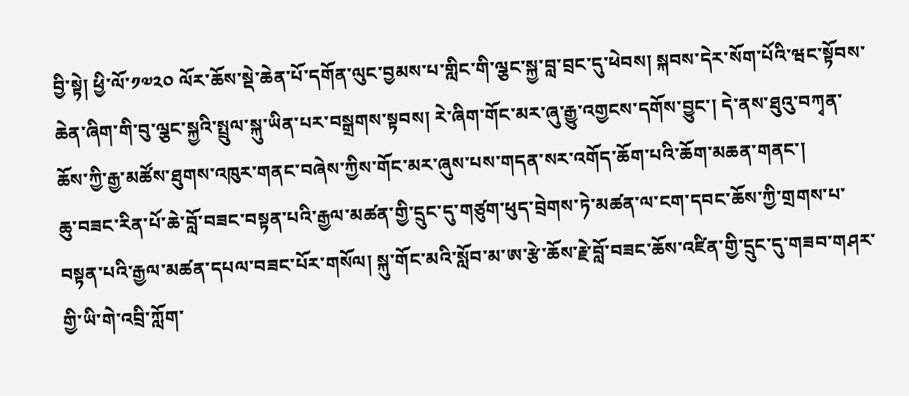བྱི་སྟེ། ཕྱི་ལོ་༡༧༢༠ ལོར་ཆོས་སྡེ་ཆེན་པོ་དགོན་ལུང་བྱམས་པ་གླིང་གི་ལྕང་སྐྱ་བླ་བྲང་དུ་ཕེབས། སྐབས་དེར་སོག་པོའི་ཝང་སྟོབས་ཆེན་ཞིག་གི་བུ་ལྕང་སྐྱའི་སྤྲུལ་སྐུ་ཡིན་པར་བསྒྲགས་སྟབས། རེ་ཞིག་གོང་མར་ཞུ་རྒྱུ་འགྱངས་དགོས་བྱུང་། དེ་ནས་ཐུའུ་བཀྭན་ཆོས་ཀྱི་རྒྱ་མཚོས་ཐུགས་འཁུར་གནང་བཞེས་ཀྱིས་གོང་མར་ཞུས་པས་གདན་སར་འགོད་ཆོག་པའི་ཆོག་མཆན་གནང་།
ཆུ་བཟང་རིན་པོ་ཆེ་བློ་བཟང་བསྟན་པའི་རྒྱལ་མཚན་གྱི་དྲུང་དུ་གཙུག་ཕུད་བྲེགས་ཏེ་མཚན་ལ་ངག་དབང་ཆོས་ཀྱི་གྲགས་པ་བསྟན་པའི་རྒྱལ་མཚན་དཔལ་བཟང་པོར་གསོལ། སྐུ་གོང་མའི་སློབ་མ་ཨ་རྩེ་ཆོས་རྗེ་བློ་བཟང་ཆོས་འཛིན་གྱི་དྲུང་དུ་གཟབ་གཤར་གྱི་ཡི་གེ་འབྲི་ཀློག་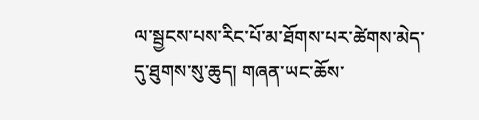ལ་སྦྱངས་པས་རིང་པོ་མ་ཐོགས་པར་ཚེགས་མེད་དུ་ཐུགས་སུ་ཆུད། གཞན་ཡང་ཆོས་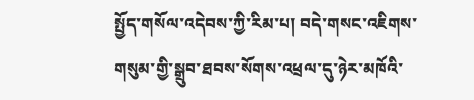སྤྱོད་གསོལ་འདེབས་ཀྱི་རིམ་པ། བདེ་གསང་འཇིགས་གསུམ་གྱི་སྒྲུབ་ཐབས་སོགས་འཕྲལ་དུ་ཉེར་མཁོའི་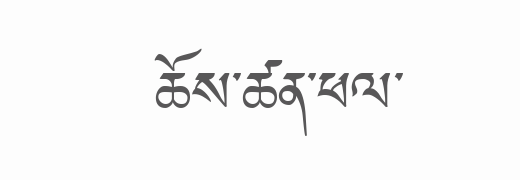ཆོས་ཚན་ཕལ་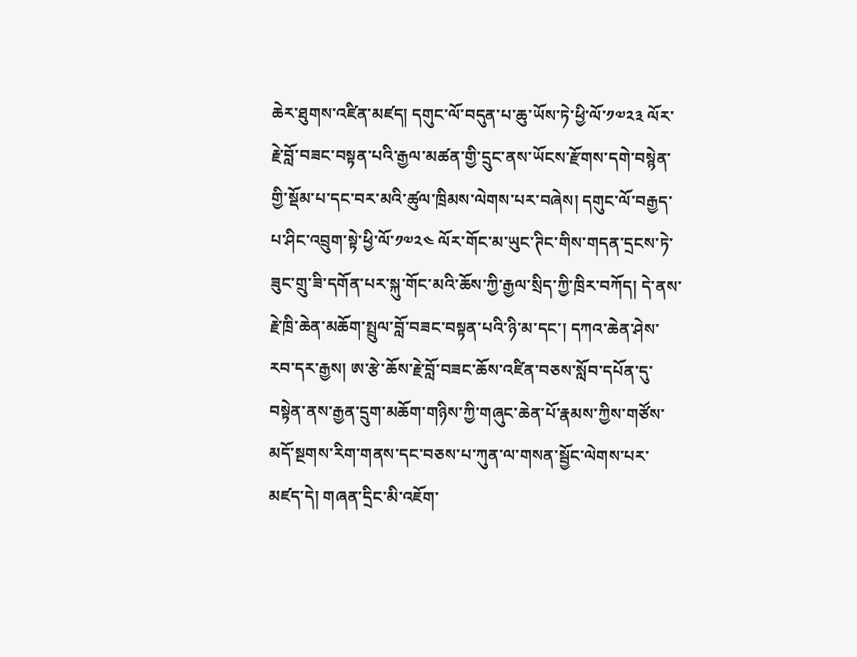ཆེར་ཐུགས་འཛིན་མཛད། དགུང་ལོ་བདུན་པ་ཆུ་ཡོས་ཏེ་ཕྱི་ལོ་༡༧༢༣ ལོར་རྗེ་བློ་བཟང་བསྟན་པའི་རྒྱལ་མཚན་གྱི་དྲུང་ནས་ཡོངས་རྫོགས་དགེ་བསྙེན་གྱི་སྡོམ་པ་དང་བར་མའི་ཚུལ་ཁྲིམས་ལེགས་པར་བཞེས། དགུང་ལོ་བརྒྱད་པ་ཤིང་འབྲུག་སྟེ་ཕྱི་ལོ་༡༧༢༤ ལོར་གོང་མ་ཡུང་ཊིང་གིས་གདན་དྲངས་ཏེ་ཟུང་གྲུ་ཟི་དགོན་པར་སྐུ་གོང་མའི་ཆོས་ཀྱི་རྒྱལ་སྲིད་ཀྱི་ཁྲིར་བཀོད། དེ་ནས་རྗེ་ཁྲི་ཆེན་མཆོག་སྤྲུལ་བློ་བཟང་བསྟན་པའི་ཉི་མ་དང་། དཀའ་ཆེན་ཤེས་རབ་དར་རྒྱས། ཨ་རྩེ་ཆོས་རྗེ་བློ་བཟང་ཆོས་འཛིན་བཅས་སློབ་དཔོན་དུ་བསྟེན་ནས་རྒྱན་དྲུག་མཆོག་གཉིས་ཀྱི་གཞུང་ཆེན་པོ་རྣམས་ཀྱིས་གཙོས་མདོ་སྔགས་རིག་གནས་དང་བཅས་པ་ཀུན་ལ་གསན་སྦྱོང་ལེགས་པར་མཛད་དེ། གཞན་དྲིང་མི་འཇོག་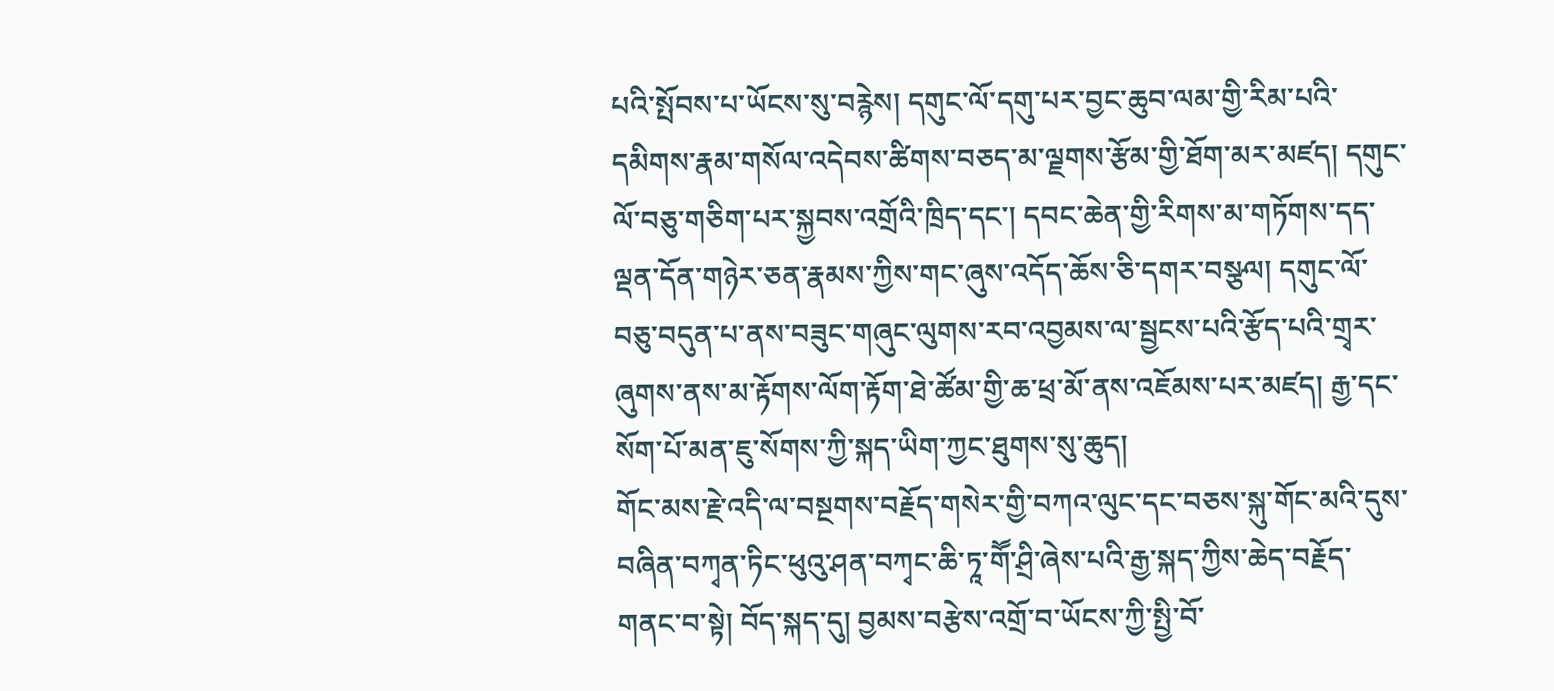པའི་སྤོབས་པ་ཡོངས་སུ་བརྙེས། དགུང་ལོ་དགུ་པར་བྱང་ཆུབ་ལམ་གྱི་རིམ་པའི་དམིགས་རྣམ་གསོལ་འདེབས་ཚིགས་བཅད་མ་ལྗགས་རྩོམ་གྱི་ཐོག་མར་མཛད། དགུང་ལོ་བཅུ་གཅིག་པར་སྐྱབས་འགྲོའི་ཁྲིད་དང་། དབང་ཆེན་གྱི་རིགས་མ་གཏོགས་དད་ལྡན་དོན་གཉེར་ཅན་རྣམས་ཀྱིས་གང་ཞུས་འདོད་ཆོས་ཅི་དགར་བསྩལ། དགུང་ལོ་བཅུ་བདུན་པ་ནས་བཟུང་གཞུང་ལུགས་རབ་འབྱམས་ལ་སྦྱངས་པའི་རྩོད་པའི་གྲྭར་ཞུགས་ནས་མ་རྟོགས་ལོག་རྟོག་ཐེ་ཚོམ་གྱི་ཆ་ཕྲ་མོ་ནས་འཇོམས་པར་མཛད། རྒྱ་དང་སོག་པོ་མན་ཇུ་སོགས་ཀྱི་སྐད་ཡིག་ཀྱང་ཐུགས་སུ་ཆུད།
གོང་མས་རྗེ་འདི་ལ་བསྔགས་བརྗོད་གསེར་གྱི་བཀའ་ལུང་དང་བཅས་སྐུ་གོང་མའི་དུས་བཞིན་བཀྭན་ཏིང་ཕུའུ་ཤན་བཀྭང་ཆི་ཏཱ་གཽ་ཤྲི་ཞེས་པའི་རྒྱ་སྐད་ཀྱིས་ཆེད་བརྗོད་གནང་བ་སྟེ། བོད་སྐད་དུ། བྱམས་བརྩེས་འགྲོ་བ་ཡོངས་ཀྱི་སྤྱི་བོ་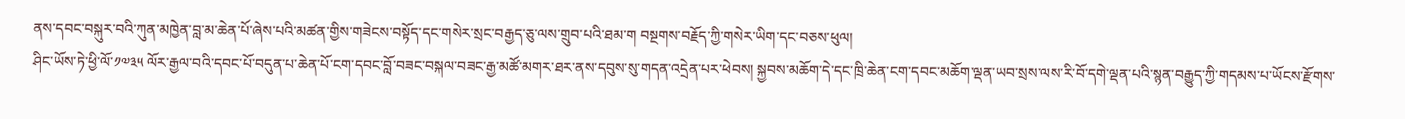ནས་དབང་བསྐུར་བའི་ཀུན་མཁྱེན་བླ་མ་ཆེན་པོ་ཞེས་པའི་མཚན་གྱིས་གཟེངས་བསྟོད་དང་གསེར་སྲང་བརྒྱད་ཅུ་ལས་གྲུབ་པའི་ཐམ་ག བསྔགས་བརྗོད་ཀྱི་གསེར་ཡིག་དང་བཅས་ཕུལ།
ཤིང་ཡོས་ཏེ་ཕྱི་ལོ་༡༧༣༥ ལོར་རྒྱལ་བའི་དབང་པོ་བདུན་པ་ཆེན་པོ་ངག་དབང་བློ་བཟང་བསྐལ་བཟང་རྒྱ་མཚོ་མགར་ཐར་ནས་དབུས་སུ་གདན་འདྲེན་པར་ཕེབས། སྐྱབས་མཆོག་དེ་དང་ཁྲི་ཆེན་ངག་དབང་མཆོག་ལྡན་ཡབ་སྲས་ལས་རི་བོ་དགེ་ལྡན་པའི་སྙན་བརྒྱུད་ཀྱི་གདམས་པ་ཡོངས་རྫོགས་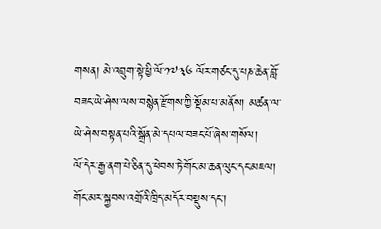གསན། མེ་འབྲུག་སྟེ་ཕྱི་ལོ་༡༧༣༦ ལོར་གཙང་དུ་པཎ་ཆེན་བློ་བཟང་ཡེ་ཤེས་ལས་བསྙེན་རྫོགས་ཀྱི་སྡོམ་པ་མནོས། མཚན་ལ་ཡེ་ཤེས་བསྟན་པའི་སྒྲོན་མེ་དཔལ་བཟང་པོ་ཞེས་གསོལ།
ལོ་དེར་རྒྱ་ནག་པེ་ཅིན་དུ་ཕེབས་ཏེ་གོང་མ་ཆན་ལུང་དང་མཇལ། གོང་མར་སྐྱབས་འགྲོའི་ཁྲིད་མདོར་བསྡུས་དང་།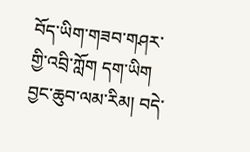བོད་ཡིག་གཟབ་གཤར་གྱི་འབྲི་ཀློག དག་ཡིག བྱང་ཆུབ་ལམ་རིམ། བདེ་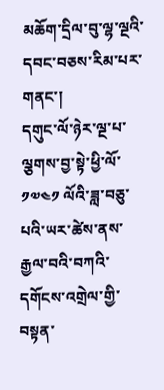མཆོག་དྲིལ་བུ་ལྷ་ལྔའི་དབང་བཅས་རིམ་པར་གནང་།
དགུང་ལོ་ཉེར་ལྔ་པ་ལྕགས་བྱ་སྟེ་ཕྱི་ལོ་༡༧༤༡ ལོའི་ཟླ་བཅུ་པའི་ཡར་ཚེས་ནས་རྒྱལ་བའི་བཀའི་དགོངས་འགྲེལ་གྱི་བསྟན་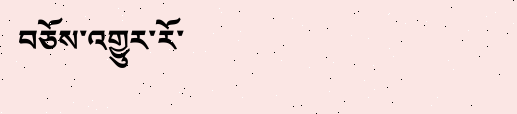བཅོས་འགྱུར་རོ་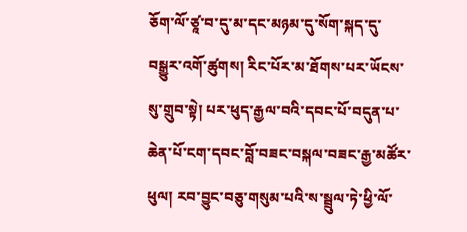ཅོག་ལོ་ཙཱ་བ་དུ་མ་དང་མཉམ་དུ་སོག་སྐད་དུ་བསྒྱུར་འགོ་ཚུགས། རིང་པོར་མ་ཐོགས་པར་ཡོངས་སུ་གྲུབ་སྟེ། པར་ཕུད་རྒྱལ་བའི་དབང་པོ་བདུན་པ་ཆེན་པོ་ངག་དབང་བློ་བཟང་བསྐལ་བཟང་རྒྱ་མཚོར་ཕུལ། རབ་བྱུང་བཅུ་གསུམ་པའི་ས་སྦྲུལ་ཏེ་ཕྱི་ལོ་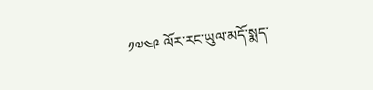༡༧༤༩ ལོར་རང་ཡུལ་མདོ་སྨད་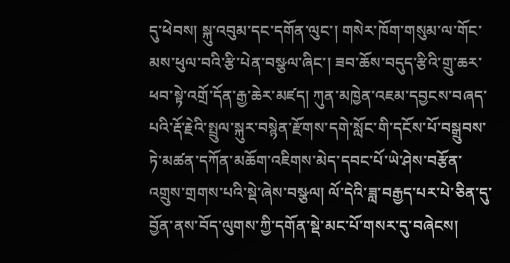དུ་ཕེབས། སྐུ་འབུམ་དང་དགོན་ལུང་། གསེར་ཁོག་གསུམ་ལ་གོང་མས་ཕུལ་བའི་རྩི་པེན་བསྩལ་ཞིང་། ཟབ་ཆོས་བདུད་རྩིའི་གྲུ་ཆར་ཕབ་སྟེ་འགྲོ་དོན་རྒྱ་ཆེར་མཛད། ཀུན་མཁྱེན་འཇམ་དབྱངས་བཞད་པའི་རྡོ་རྗེའི་སྤྲུལ་སྐུར་བསྙེན་རྫོགས་དགེ་སློང་གི་དངོས་པོ་བསྒྲུབས་ཏེ་མཚན་དཀོན་མཆོག་འཇིགས་མེད་དབང་པོ་ཡེ་ཤེས་བརྩོན་འགྲུས་གྲགས་པའི་སྡེ་ཞེས་བསྩལ། ལོ་དེའི་ཟླ་བརྒྱད་པར་པེ་ཅིན་དུ་བྱོན་ནས་བོད་ལུགས་ཀྱི་དགོན་སྡེ་མང་པོ་གསར་དུ་བཞེངས།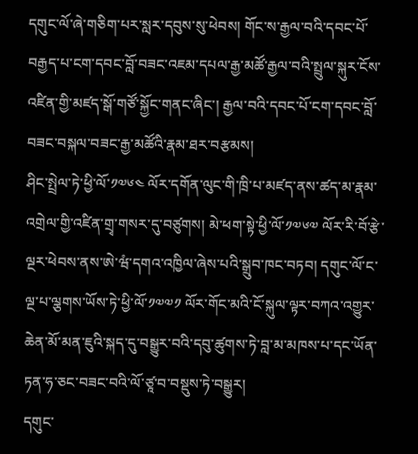དགུང་ལོ་ཞེ་གཅིག་པར་སླར་དབུས་སུ་ཕེབས། གོང་ས་རྒྱལ་བའི་དབང་པོ་བརྒྱད་པ་ངག་དབང་བློ་བཟང་འཇམ་དཔལ་རྒྱ་མཚོ་རྒྱལ་བའི་སྤྲུལ་སྐུར་ངོས་འཛིན་གྱི་མཛད་སྒོ་གཙོ་སྐྱོང་གནང་ཞིང་། རྒྱལ་བའི་དབང་པོ་ངག་དབང་བློ་བཟང་བསྐལ་བཟང་རྒྱ་མཚོའི་རྣམ་ཐར་བརྩམས།
ཤིང་སྤྲེལ་ཏེ་ཕྱི་ལོ་༡༧༦༤ ལོར་དགོན་ལུང་གི་ཁྲི་པ་མཛད་ནས་ཚད་མ་རྣམ་འགྲེལ་གྱི་འཛིན་གྲྭ་གསར་དུ་བཙུགས། མེ་ཕག་སྟེ་ཕྱི་ལོ་༡༧༦༧ ལོར་རི་བོ་རྩེ་ལྔར་ཕེབས་ནས་ཨེ་ཝཾ་དགའ་འཁྱིལ་ཞེས་པའི་སྒྲུབ་ཁང་བཏབ། དགུང་ལོ་ང་ལྔ་པ་ལྕགས་ཡོས་ཏེ་ཕྱི་ལོ་༡༧༧༡ ལོར་གོང་མའི་ངོ་སྐུལ་ལྟར་བཀའ་འགྱུར་ཆེན་མོ་མན་ཇུའི་སྐད་དུ་བསྒྱུར་བའི་དབུ་ཚུགས་ཏེ་བླ་མ་མཁས་པ་དང་ཡོན་ཏན་ཧ་ཅང་བཟང་བའི་ལོ་ཙཱ་བ་བསྡུས་ཏེ་བསྒྱུར།
དགུང་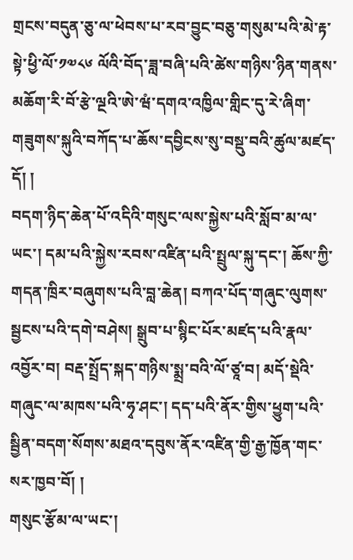གྲངས་བདུན་ཅུ་ལ་ཕེབས་པ་རབ་བྱུང་བཅུ་གསུམ་པའི་མེ་རྟ་སྟེ་ཕྱི་ལོ་༡༧༨༦ ལོའི་བོད་ཟླ་བཞི་པའི་ཚེས་གཉིས་ཉིན་གནས་མཆོག་རི་བོ་རྩེ་ལྔའི་ཨེ་ཝཾ་དགའ་འཁྱིལ་གླིང་དུ་རེ་ཞིག་གཟུགས་སྐུའི་བཀོད་པ་ཆོས་དབྱིངས་སུ་བསྡུ་བའི་ཚུལ་མཛད་དོ། །
བདག་ཉིད་ཆེན་པོ་འདིའི་གསུང་ལས་སྐྱེས་པའི་སློབ་མ་ལ་ཡང་། དམ་པའི་སྐྱེས་རབས་འཛིན་པའི་སྤྲུལ་སྐུ་དང་། ཆོས་ཀྱི་གདན་ཁྲིར་བཞུགས་པའི་བླ་ཆེན། བཀའ་པོད་གཞུང་ལུགས་སྦྱངས་པའི་དགེ་བཤེས། སྒྲུབ་པ་སྙིང་པོར་མཛད་པའི་རྣལ་འབྱོར་བ། བརྡ་སྤྲོད་སྐད་གཉིས་སྨྲ་བའི་ལོ་ཙཱ་བ། མདོ་སྡེའི་གཞུང་ལ་མཁས་པའི་ཧྭ་ཤང་། དད་པའི་ནོར་གྱིས་ཕྱུག་པའི་སྦྱིན་བདག་སོགས་མཐའ་དབུས་ནོར་འཛིན་གྱི་རྒྱ་ཁྱོན་གང་སར་ཁྱབ་བོ། །
གསུང་རྩོམ་ལ་ཡང་།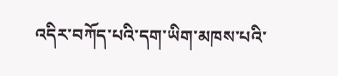འདིར་བཀོད་པའི་དག་ཡིག་མཁས་པའི་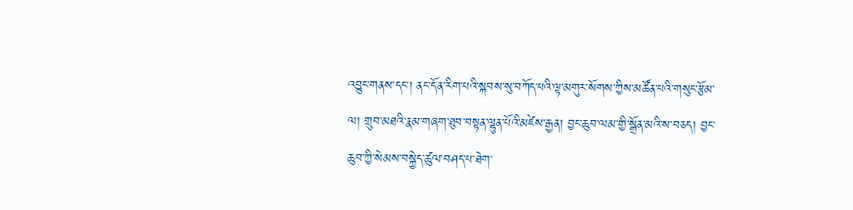འབྱུང་གནས་དང་། ནང་དོན་རིག་པའི་སྐབས་སུ་བཀོད་པའི་ལྟ་མགུར་སོགས་ཀྱིས་མཚོན་པའི་གསུང་རྩོམ་ལ། གྲུབ་མཐའི་རྣམ་གཞག་ཐུབ་བསྟན་ལྷུན་པོའི་མཛེས་རྒྱན། བྱང་ཆུབ་ལམ་གྱི་སྒྲོན་མའི་ས་བཅད། བྱང་ཆུབ་ཀྱི་སེམས་བསྐྱེད་ཚུལ་བཤད་པ་ཐེག་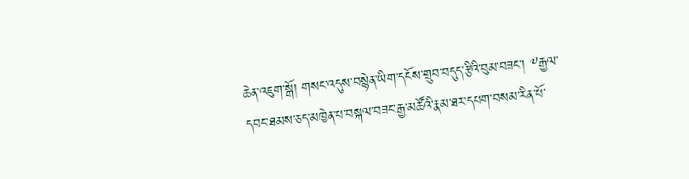ཆེན་འཇུག་སྒོ། གསང་འདུས་བསྙེན་ཡིག་དངོས་གྲུབ་བདུད་རྩིའི་བུམ་བཟང་། ༸རྒྱལ་དབང་ཐམས་ཅད་མཁྱེན་པ་བསྐལ་བཟང་རྒྱ་མཚོའི་རྣམ་ཐར་དཔག་བསམ་རིན་པོ་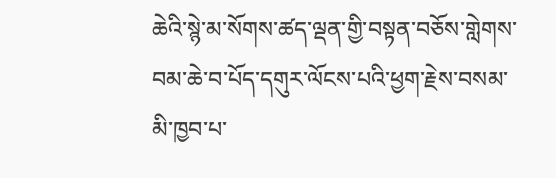ཆེའི་སྙེ་མ་སོགས་ཚད་ལྡན་གྱི་བསྟན་བཅོས་གླེགས་བམ་ཆེ་བ་པོད་དགུར་ལོངས་པའི་ཕྱག་རྗེས་བསམ་མི་ཁྱབ་པ་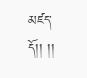མཛད་དོ།། །།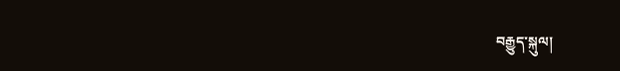བརྒྱུད་སྐུལ།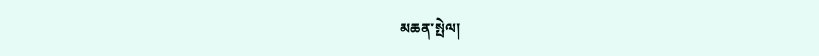མཆན་སྤེལ།